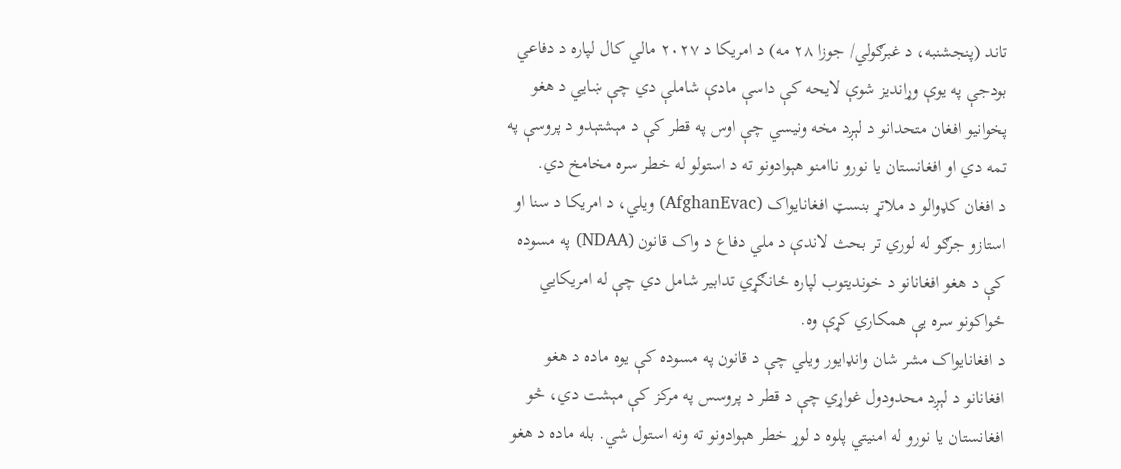تاند (پنجشنبه، د غبرګولي/ جوزا ۲۸ مه) د امریکا د ۲۰۲۷ مالي کال لپاره د دفاعي بودجې په یوې وړاندیز شوې لایحه کې داسې مادې شاملې دي چې ښايي د هغو پخوانیو افغان متحدانو د لېږد مخه ونیسي چې اوس په قطر کې د مېشتېدو د پروسې په تمه دي او افغانستان یا نورو ناامنو هېوادونو ته د استولو له خطر سره مخامخ دي.
د افغان کډوالو د ملاتړ بنسټ افغانایواک (AfghanEvac) ویلي، د امریکا د سنا او استازو جرګو له لوري تر بحث لاندې د ملي دفاع د واک قانون (NDAA) په مسوده کې د هغو افغانانو د خوندیتوب لپاره ځانګړي تدابیر شامل دي چې له امریکايي ځواکونو سره یې همکاري کړې وه.
د افغانایواک مشر شان وانډایور ویلي چې د قانون په مسوده کې یوه ماده د هغو افغانانو د لېږد محدودول غواړي چې د قطر د پروسس په مرکز کې مېشت دي، څو افغانستان یا نورو له امنیتي پلوه د لوړ خطر هېوادونو ته ونه استول شي. بله ماده د هغو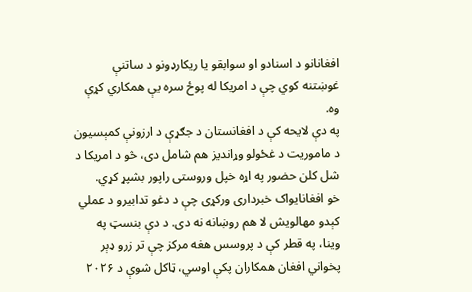افغانانو د اسنادو او سوابقو یا ریکارډونو د ساتنې غوښتنه کوي چې د امریکا له پوځ سره یې همکاري کړې وه.
په دې لایحه کې د افغانستان د جګړې د ارزونې کمېسیون د ماموریت د غځولو وړاندیز هم شامل دی، څو د امریکا د شل کلن حضور په اړه خپل وروستی راپور بشپړ کړي.
خو افغانایواک خبرداری ورکړی چې د دغو تدابیرو د عملي کېدو مهالویش لا هم روښانه نه دی. د دې بنسټ په وینا، په قطر کې د پروسس هغه مرکز چې تر زرو ډېر پخواني افغان همکاران پکې اوسي، ټاکل شوې د ۲۰۲۶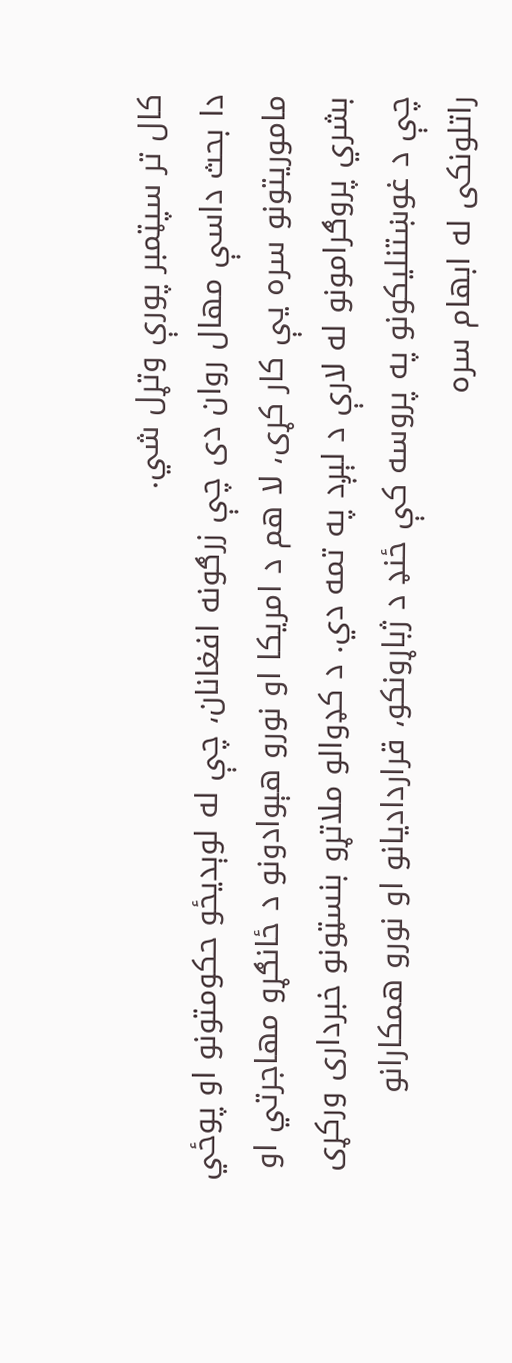کال تر سپټمبر پورې وتړل شي.
دا بحث داسې مهال روان دی چې زرګونه افغانان، چې له لوېدیځو حکومتونو او پوځي ماموریتونو سره یې کار کړی، لا هم د امریکا او نورو هېوادونو د ځانګړو مهاجرتي او بشري پروګرامونو له لارې د لېږد په تمه دي. د کډوالو ملاتړو بنسټونو خبرداری ورکړی چې د غوښتنلیکونو په پروسه کې ځنډ د ژباړونکو، قراردادیانو او نورو همکارانو راتلونکی له ابهام سره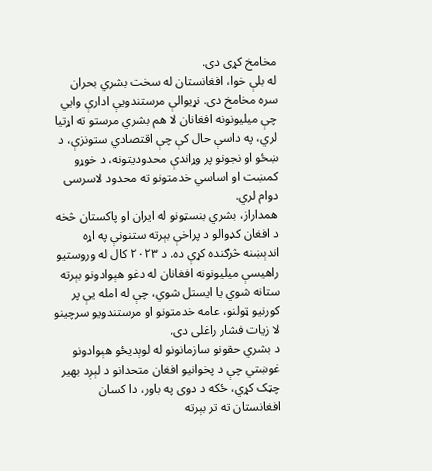مخامخ کړی دی.
له بلې خوا، افغانستان له سخت بشري بحران سره مخامخ دی. نړیوالې مرستندویې ادارې وایي چې میلیونونه افغانان لا هم بشري مرستو ته اړتیا لري، په داسې حال کې چې اقتصادي ستونزې، د ښځو او نجونو پر وړاندې محدودیتونه، د خوړو کمښت او اساسي خدمتونو ته محدود لاسرسی دوام لري.
همداراز، بشري بنسټونو له ایران او پاکستان څخه د افغان کډوالو د پراخې بېرته ستنونې په اړه اندېښنه څرګنده کړې ده. د ۲۰۲۳ کال له وروستیو راهیسې میلیونونه افغانان له دغو هېوادونو بېرته ستانه شوي یا ایستل شوي، چې له امله یې پر کورنیو ټولنو، عامه خدمتونو او مرستندویو سرچینو لا زیات فشار راغلی دی.
د بشري حقونو سازمانونو له لوېدیځو هېوادونو غوښتي چې د پخوانیو افغان متحدانو د لېږد بهیر چټک کړي، ځکه د دوی په باور، دا کسان افغانستان ته تر بېرته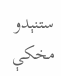ستنېدو مخکې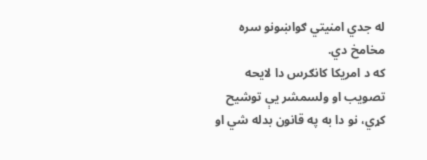له جدي امنیتي ګواښونو سره مخامخ دي.
که د امریکا کانګرس دا لایحه تصویب او ولسمشر یې توشیح کړي، نو دا به په قانون بدله شي او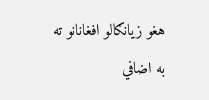هغو زیانګالو افغانانو ته به اضافي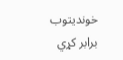خوندیتوب برابر کړي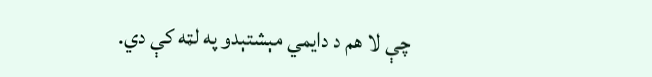چې لا هم د دایمي مېشتېدو په لټه کې دي.